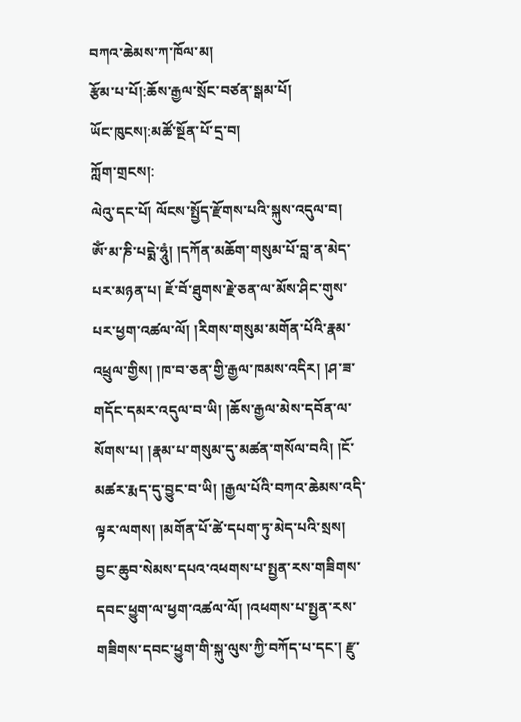བཀའ་ཆེམས་ཀ་ཁོལ་མ།
རྩོམ་པ་པོ།:ཆོས་རྒྱལ་སྲོང་བཙན་སྒམ་པོ།
ཡོང་ཁུངས།:མཚོ་སྔོན་པོ་དྲ་བ།
ཀློག་གྲངས།:
ལེའུ་དང་པོ། ལོངས་སྤྱོད་རྫོགས་པའི་སྐུས་འདུལ་བ།
ཨོཾ་མ་ཎི་པདྨེ་ཧཱུཾ། །དཀོན་མཆོག་གསུམ་པོ་བླ་ན་མེད་པར་མཉན་པ། ཇོ་བོ་ཐུགས་རྗེ་ཅན་ལ་མོས་ཤིང་གུས་པར་ཕྱག་འཚལ་ལོ། །རིགས་གསུམ་མགོན་པོའི་རྣམ་འཕྲུལ་གྱིས། །ཁ་བ་ཅན་གྱི་རྒྱལ་ཁམས་འདིར། །ཤ་ཟ་གདོང་དམར་འདུལ་བ་ཡི། །ཆོས་རྒྱལ་མེས་དབོན་ལ་སོགས་པ། །རྣམ་པ་གསུམ་དུ་མཚན་གསོལ་བའི། །ངོ་མཚར་རྨད་དུ་བྱུང་བ་ཡི། །རྒྱལ་པོའི་བཀའ་ཆེམས་འདི་ལྟར་ལགས། །མགོན་པོ་ཚེ་དཔག་ཏུ་མེད་པའི་སྲས། བྱང་ཆུབ་སེམས་དཔའ་འཕགས་པ་སྤྱན་རས་གཟིགས་དབང་ཕྱུག་ལ་ཕྱག་འཚལ་ལོ། །འཕགས་པ་སྤྱན་རས་གཟིགས་དབང་ཕྱུག་གི་སྐུ་ལུས་ཀྱི་བཀོད་པ་དང་། རྫུ་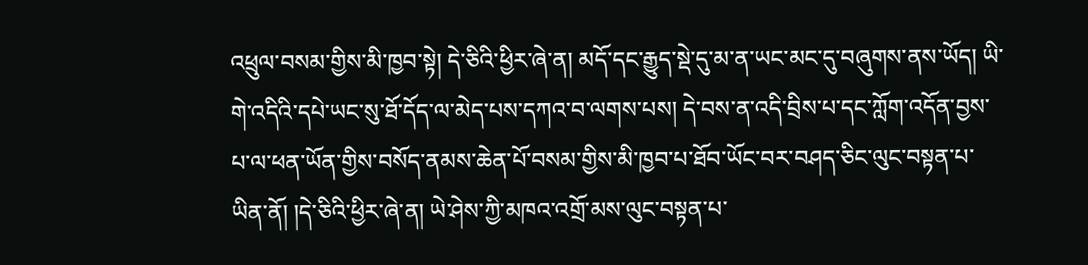འཕྲུལ་བསམ་གྱིས་མི་ཁྱབ་སྟེ། དེ་ཅིའི་ཕྱིར་ཞེ་ན། མདོ་དང་རྒྱུད་སྡེ་དུ་མ་ན་ཡང་མང་དུ་བཞུགས་ནས་ཡོད། ཡི་གེ་འདིའི་དཔེ་ཡང་སུ་ཐོ་དོད་ལ་མེད་པས་དཀའ་བ་ལགས་པས། དེ་བས་ན་འདི་བྲིས་པ་དང་ཀློག་འདོན་བྱས་པ་ལ་ཕན་ཡོན་གྱིས་བསོད་ནམས་ཆེན་པོ་བསམ་གྱིས་མི་ཁྱབ་པ་ཐོབ་ཡོང་བར་བཤད་ཅིང་ལུང་བསྟན་པ་ཡིན་ནོ། །དེ་ཅིའི་ཕྱིར་ཞེ་ན། ཡེ་ཤེས་ཀྱི་མཁའ་འགྲོ་མས་ལུང་བསྟན་པ་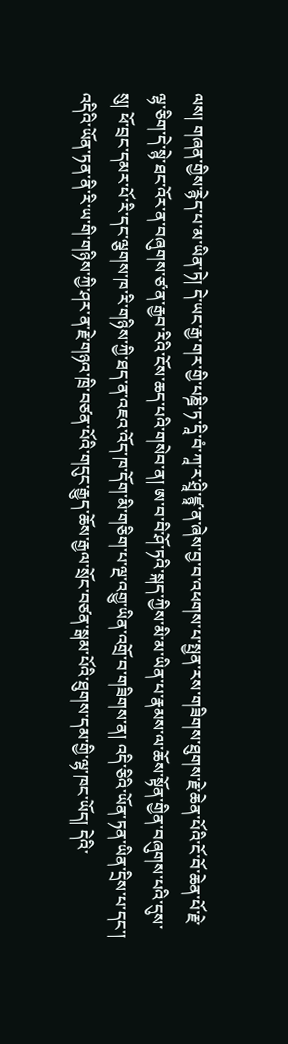ལས། གཞན་གྱིས་རྙེད་པ་མ་ཡིན་ཏེ། དེ་ཡང་རྒྱ་གར་གྱི་པཎྜི་ཏ་དཱི་བཾ་ཀཱ་ར་ཤྲཱི་ཛྙཱ་ན་ཞེས་བྱ་བ་འཕགས་པ་སྤྱན་རས་གཟིགས་ཐུགས་རྗེ་ཆེན་པོའི་ངོ་བོ་ཆེན་པོ་རྗེ་ལྷ་ཅིག་དེ་སྙེ་ཐང་འོར་ན་བཞུགས་ཙ་ན་རྒྱབ་རིའི་ངོས་ཆད་པའི་གསེབ་ན། ཨ་བ་བི་ཤོ་ཏའི་སྐད་ཀྱིས་མི་མ་ཡིན་པ་རྣམས་ལ་ཆོས་སྟོན་གྱིན་བཞུགས་པའི་དུས་སུ། ཕོ་བྲང་དམར་པོ་རི་དང་ལྕགས་ཁ་རི་གཉིས་ཀྱི་ཐད་ན་འཇའ་འོད་ཁ་དོག་མི་གཅིག་པ་ལྔ་འགྱུ་ཡིན་འགྲོ་བ་གཟིགས་ན། འདི་ཅིའི་ཡོན་ཏན་ཡིན་དྲིས་པ་དང་། འདིའི་ཡོན་ཏན་ནི་རི་ཡ་གི་གཉིས་ཀྱི་ཤར་ན་རྗེ་གཉའ་ཁྲི་བཙན་པོའི་གདུང་རྒྱུད་ཆོས་རྒྱལ་སྲོང་བཙན་སྒམ་པོའི་ཐུགས་དམ་གྱི་ལྷ་ཁང་ཡོད། དེའི་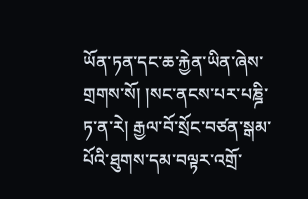ཡོན་ཏན་དང་ཆ་རྐྱེན་ཡིན་ཞེས་གྲགས་སོ། །སང་ནངས་པར་པཎྜི་ཏ་ན་རེ། རྒྱལ་བོ་སྲོང་བཙན་སྒམ་པོའི་ཐུགས་དམ་བལྟར་འགྲོ་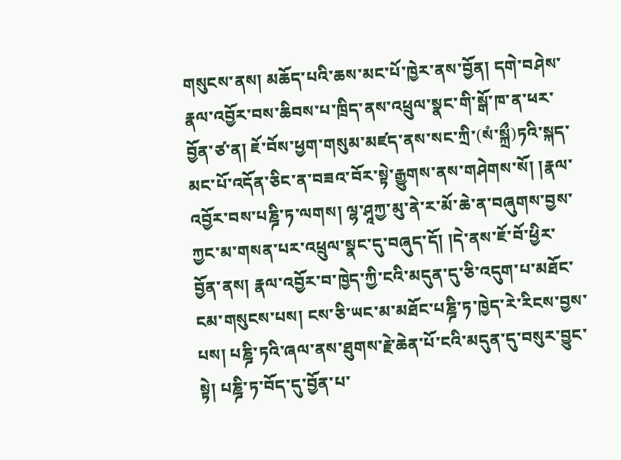གསུངས་ནས། མཆོད་པའི་ཆས་མང་པོ་ཁྱེར་ནས་བྱོན། དགེ་བཤེས་རྣལ་འབྱོར་བས་ཆིབས་པ་ཁྲིད་ནས་འཕྲུལ་སྣང་གི་སྒོ་ཁ་ན་ཕར་བྱོན་ཙ་ན། ཇོ་བོས་ཕྱག་གསུམ་མཛད་ནས་སང་ཀྲི་(སཾ་སྐྲྀ)ཏའི་སྐད་མང་པོ་འདོན་ཅིང་ན་བཟའ་བོར་སྟེ་རྒྱུགས་ནས་གཤེགས་སོ། །རྣལ་འབྱོར་བས་པཎྜི་ཏ་ལགས། ལྷ་ཤཱཀྱ་མུ་ནེ་ར་མོ་ཆེ་ན་བཞུགས་བྱས་ཀྱང་མ་གསན་པར་འཕྲུལ་སྣང་དུ་བཞུད་དོ། །དེ་ནས་ཇོ་བོ་ཕྱིར་བྱོན་ནས། རྣལ་འབྱོར་བ་ཁྱེད་ཀྱི་ངའི་མདུན་དུ་ཅི་འདུག་པ་མཐོང་ངམ་གསུངས་པས། ངས་ཅི་ཡང་མ་མཐོང་པཎྜི་ཏ་ཁྱེད་རེ་རིངས་བྱས་པས། པཎྜི་ཏའི་ཞལ་ནས་ཐུགས་རྗེ་ཆེན་པོ་ངའི་མདུན་དུ་བསུར་བྱུང་སྟེ། པཎྜི་ཏ་བོད་དུ་བྱོན་པ་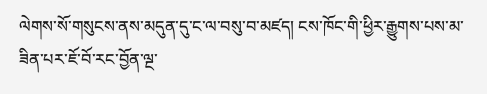ལེགས་སོ་གསུངས་ནས་མདུན་དུ་ང་ལ་བསུ་བ་མཛད། ངས་ཁོང་གི་ཕྱིར་རྒྱུགས་པས་མ་ཟིན་པར་ཇོ་བོ་རང་བྱོན་ལྔ་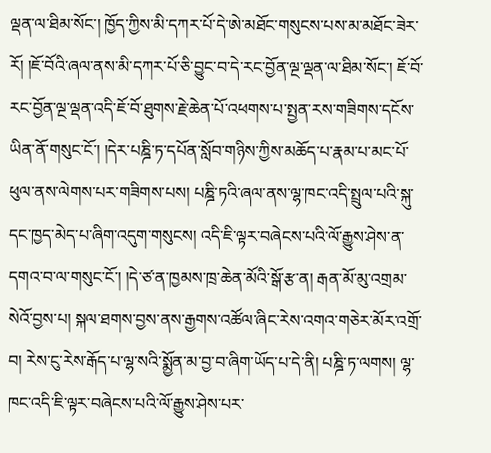ལྡན་ལ་ཐིམ་སོང་། ཁྱོད་ཀྱིས་མི་དཀར་པོ་དེ་ཨེ་མཐོང་གསུངས་པས་མ་མཐོང་ཟེར་རོ། །ཇོ་བོའི་ཞལ་ནས་མི་དཀར་པོ་ཅི་བྱུང་བ་དེ་རང་བྱོན་ལྔ་ལྡན་ལ་ཐིམ་སོང་། ཇོ་བོ་རང་བྱོན་ལྔ་ལྡན་འདི་ཇོ་བོ་ཐུགས་རྗེ་ཆེན་པོ་འཕགས་པ་སྤྱན་རས་གཟིགས་དངོས་ཡིན་ནོ་གསུང་ངོ་། །དེར་པཎྜི་ཏ་དཔོན་སློབ་གཉིས་ཀྱིས་མཆོད་པ་རྣམ་པ་མང་པོ་ཕུལ་ནས་ལེགས་པར་གཟིགས་པས། པཎྜི་ཏའི་ཞལ་ནས་ལྷ་ཁང་འདི་སྤྲུལ་པའི་སྐུ་དང་ཁྱད་མེད་པ་ཞིག་འདུག་གསུངས། འདི་ཇི་ལྟར་བཞེངས་པའི་ལོ་རྒྱུས་ཤེས་ན་དགའ་བ་ལ་གསུང་ངོ་། །དེ་ཙ་ན་ཁྱམས་ཁྲ་ཆེན་མོའི་སྒོ་རྩ་ན། རྒན་མོ་མུ་འགྲམ་སེའོ་བྱས་པ། སྐལ་ཐགས་བྱས་ནས་རྒྱགས་འཚོལ་ཞིང་རེས་འགའ་གཅེར་མོར་འགྲོ་བ། རེས་ངུ་རེས་རྒོད་པ་ལྷ་སའི་སྨྱོན་མ་བྱ་བ་ཞིག་ཡོད་པ་དེ་ནི། པཎྜི་ཏ་ལགས། ལྷ་ཁང་འདི་ཇི་ལྟར་བཞེངས་པའི་ལོ་རྒྱུས་ཤེས་པར་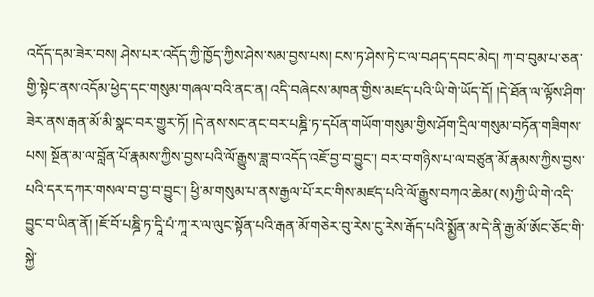འདོད་དམ་ཟེར་བས། ཤེས་པར་འདོད་ཀྱི་ཁྱོད་ཀྱིས་ཤེས་སམ་བྱས་པས། ངས་ཏ་ཤེས་ཏེ་ང་ལ་བཤད་དབང་མེད། ཀ་བ་བུམ་པ་ཅན་གྱི་སྟེང་ནས་འདོམ་ཕྱེད་དང་གསུམ་གཞལ་བའི་ནང་ན། འདི་བཞེངས་མཁན་གྱིས་མཛད་པའི་ཡི་གེ་ཡོད་དོ། །དེ་ཐོན་ལ་ལྟོས་ཤིག་ཟེར་ནས་རྒན་མོ་མི་སྣང་བར་གྱུར་ཏོ། །དེ་ནས་སང་ནང་བར་པཎྜི་ཏ་དཔོན་གཡོག་གསུམ་གྱིས་ཤོག་དྲིལ་གསུམ་བཏོན་གཟིགས་པས། སྔོན་མ་ལ་བློན་པོ་རྣམས་ཀྱིས་བྱས་པའི་ལོ་རྒྱུས་ཟླ་བ་འདོད་འཇོ་བྱ་བ་བྱུང་། བར་བ་གཉིས་པ་ལ་བཙུན་མོ་རྣམས་ཀྱིས་བྱས་པའི་དར་དཀར་གསལ་བ་བྱ་བ་བྱུང་། ཕྱི་མ་གསུམ་པ་ནས་རྒྱལ་པོ་རང་གིས་མཛད་པའི་ལོ་རྒྱུས་བཀའ་ཆེམ་(ས)ཀྱི་ཡི་གེ་འདི་བྱུང་བ་ཡིན་ནོ། །ཇོ་བོ་པཎྜི་ཏ་དཱི་པཾ་ཀཱ་ར་ལ་ལུང་སྟོན་པའི་རྒན་མོ་གཅེར་བུ་རེས་ངུ་རེས་རྒོད་པའི་སྨྱོན་མ་དེ་ནི་རྒྱ་མོ་ཨོང་ཅོང་གི་སྐྱེ་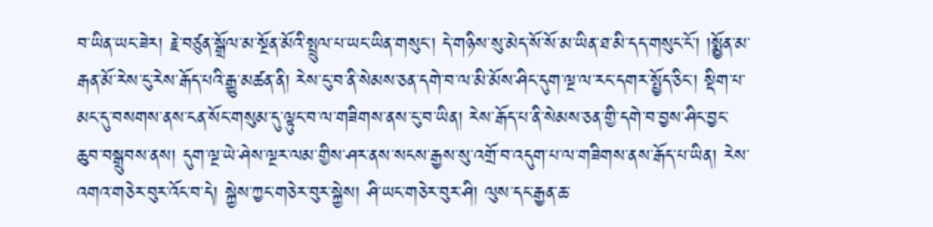བ་ཡིན་ཡང་ཟེར། རྗེ་བཙུན་སྒྲོལ་མ་སྔོན་མོའི་སྤྲུལ་པ་ཡང་ཡིན་གསུང་། དེ་གཉིས་སུ་མེད་སོ་སོ་མ་ཡིན་ཐ་མི་དད་གསུང་ངོ་། །སྨྱོན་མ་རྒན་མོ་རེས་ངུ་རེས་རྒོད་པའི་རྒྱུ་མཚན་ནི། རེས་ངུ་བ་ནི་སེམས་ཅན་དགེ་བ་ལ་མི་མོས་ཤིང་དུག་ལྔ་ལ་རང་དགར་སྤྱོད་ཅིང་། སྡིག་པ་མང་དུ་བསགས་ནས་ངན་སོང་གསུམ་དུ་ལྟུང་བ་ལ་གཟིགས་ནས་ངུ་བ་ཡིན། རེས་རྒོད་པ་ནི་སེམས་ཅན་གྱི་དགེ་བ་བྱས་ཤིང་བྱང་ཆུབ་བསྒྲུབས་ནས། དུག་ལྔ་ཡེ་ཤེས་ལྔར་ལམ་གྱིས་ཤར་ནས་སངས་རྒྱས་སུ་འགྲོ་བ་འདུག་པ་ལ་གཟིགས་ནས་རྒོད་པ་ཡིན། རེས་འགའ་གཅེར་བུར་འོང་བ་དེ། སྐྱེས་ཀྱང་གཅེར་བུར་སྐྱེས། ཤི་ཡང་གཅེར་བུར་ཤི། ལུས་དང་རྒྱན་ཆ་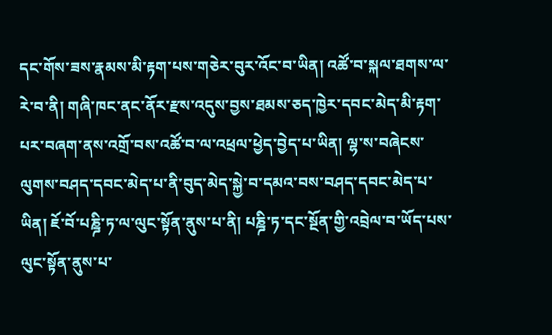དང་གོས་ཟས་རྣམས་མི་རྟག་པས་གཅེར་བུར་འོང་བ་ཡིན། འཚོ་བ་སྐལ་ཐགས་ལ་རེ་བ་ནི། གཞི་ཁང་ནང་ནོར་རྫས་འདུས་བྱས་ཐམས་ཅད་ཁྱེར་དབང་མེད་མི་རྟག་པར་བཞག་ནས་འགྲོ་བས་འཚོ་བ་ལ་འཕྲལ་ཕྱེད་བྱེད་པ་ཡིན། ལྷ་ས་བཞེངས་ལུགས་བཤད་དབང་མེད་པ་ནི་བུད་མེད་སྐྱེ་བ་དམའ་བས་བཤད་དབང་མེད་པ་ཡིན། ཇོ་བོ་པཎྜི་ཏ་ལ་ལུང་སྟོན་ནུས་པ་ནི། པཎྜི་ཏ་དང་སྔོན་གྱི་འབྲེལ་བ་ཡོད་པས་ལུང་སྟོན་ནུས་པ་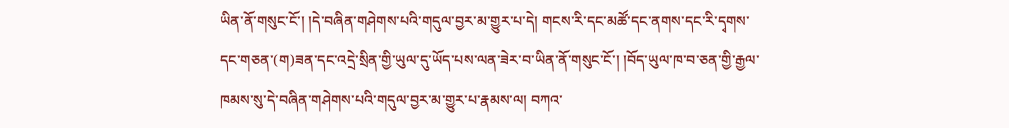ཡིན་ནོ་གསུང་ངོ་། །དེ་བཞིན་གཤེགས་པའི་གདུལ་བྱར་མ་གྱུར་པ་དེ། གངས་རི་དང་མཚོ་དང་ནགས་དང་རི་དྭགས་དང་གཅན་(ག)ཟན་དང་འདྲེ་སྲིན་གྱི་ཡུལ་དུ་ཡོད་པས་ལན་ཟེར་བ་ཡིན་ནོ་གསུང་ངོ་། །བོད་ཡུལ་ཁ་བ་ཅན་གྱི་རྒྱལ་ཁམས་སུ་དེ་བཞིན་གཤེགས་པའི་གདུལ་བྱར་མ་གྱུར་པ་རྣམས་ལ། བཀའ་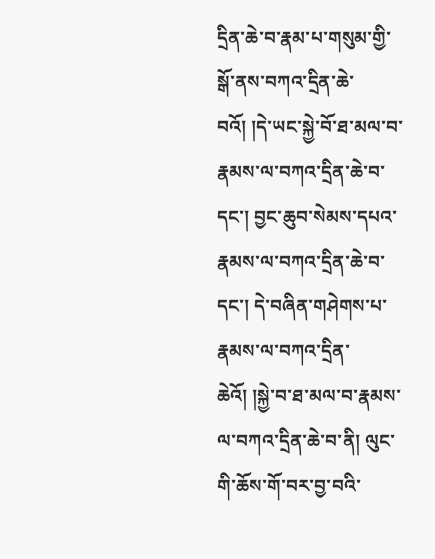དྲིན་ཆེ་བ་རྣམ་པ་གསུམ་གྱི་སྒོ་ནས་བཀའ་དྲིན་ཆེ་བའོ། །དེ་ཡང་སྐྱེ་བོ་ཐ་མལ་བ་རྣམས་ལ་བཀའ་དྲིན་ཆེ་བ་དང་། བྱང་ཆུབ་སེམས་དཔའ་རྣམས་ལ་བཀའ་དྲིན་ཆེ་བ་དང་། དེ་བཞིན་གཤེགས་པ་རྣམས་ལ་བཀའ་དྲིན་ཆེའོ། །སྐྱེ་བ་ཐ་མལ་བ་རྣམས་ལ་བཀའ་དྲིན་ཆེ་བ་ནི། ལུང་གི་ཆོས་གོ་བར་བྱ་བའི་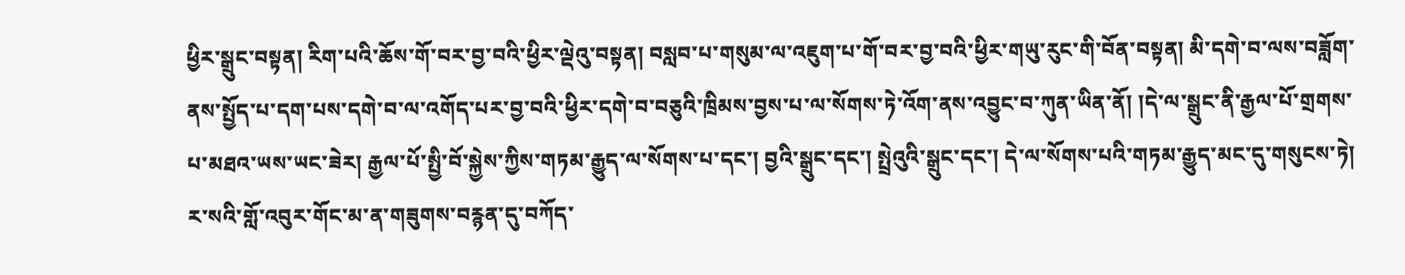ཕྱིར་སྒྲུང་བསྟན། རིག་པའི་ཆོས་གོ་བར་བྱ་བའི་ཕྱིར་ལྡེའུ་བསྟན། བསླབ་པ་གསུམ་ལ་འཇུག་པ་གོ་བར་བྱ་བའི་ཕྱིར་གཡུ་རུང་གི་བོན་བསྟན། མི་དགེ་བ་ལས་བཟློག་ནས་སྤྱོད་པ་དག་པས་དགེ་བ་ལ་འགོད་པར་བྱ་བའི་ཕྱིར་དགེ་བ་བཅུའི་ཁྲིམས་བྱས་པ་ལ་སོགས་ཏེ་འོག་ནས་འབྱུང་བ་ཀུན་ཡིན་ནོ། །དེ་ལ་སྒྲུང་ནི་རྒྱལ་པོ་གྲགས་པ་མཐའ་ཡས་ཡང་ཟེར། རྒྱལ་པོ་སྤྱི་བོ་སྐྱེས་ཀྱིས་གཏམ་རྒྱུད་ལ་སོགས་པ་དང་། བྱའི་སྒྲུང་དང་། སྤྲེའུའི་སྒྲུང་དང་། དེ་ལ་སོགས་པའི་གཏམ་རྒྱུད་མང་དུ་གསུངས་ཏེ། ར་སའི་གློ་འབུར་གོང་མ་ན་གཟུགས་བརྙན་དུ་བཀོད་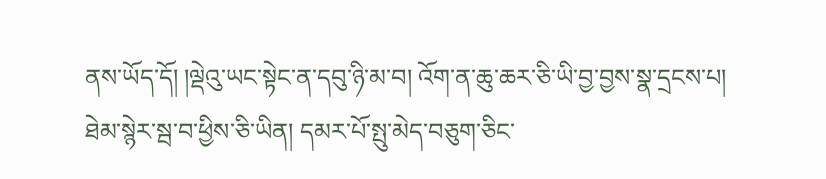ནས་ཡོད་དོ། །ལྡེའུ་ཡང་སྟེང་ན་དབུ་ཉི་མ་བ། འོག་ན་ཆུ་ཆར་ཅི་ཡི་བྱ་བྱས་སྣ་དྲངས་པ། ཐེམ་སྙེར་སྦ་བ་ཕྱིས་ཅི་ཡིན། དམར་པོ་སྤུ་མེད་བཅུག་ཅིང་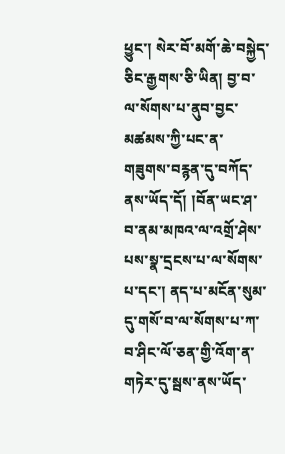ཕྱུང་། སེར་བོ་མགོ་ཆེ་བསྐྱེད་ཅིང་རྒྱགས་ཅི་ཡིན། བྱ་བ་ལ་སོགས་པ་ནུབ་བྱང་མཚམས་ཀྱི་པང་ན་གཟུགས་བརྙན་དུ་བཀོད་ནས་ཡོད་དོ། །བོན་ཡང་ཤ་བ་ནམ་མཁའ་ལ་འགྲོ་ཤེས་པས་སྣ་དྲངས་པ་ལ་སོགས་པ་དང་། ནད་པ་མངོན་སུམ་དུ་གསོ་བ་ལ་སོགས་པ་ཀ་བ་ཤིང་ལོ་ཅན་གྱི་འོག་ན་གཏེར་དུ་སྦས་ནས་ཡོད་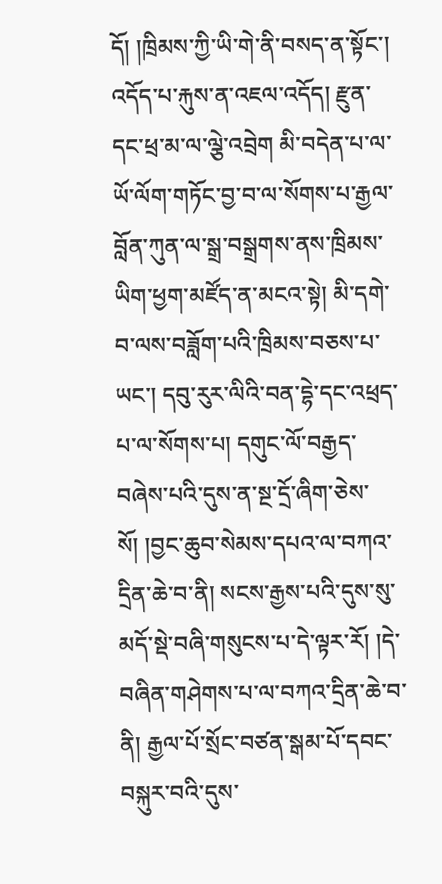དོ། །ཁྲིམས་ཀྱི་ཡི་གེ་ནི་བསད་ན་སྟོང་། འདོད་པ་རྐུས་ན་འཇལ་འདོད། རྫུན་དང་ཕྲ་མ་ལ་ལྕེ་འབྲེག མི་བདེན་པ་ལ་ཡོ་ལོག་གཏོང་བྱ་བ་ལ་སོགས་པ་རྒྱལ་བློན་ཀུན་ལ་སྒྲ་བསྒྲགས་ནས་ཁྲིམས་ཡིག་ཕྱག་མཛོད་ན་མངའ་སྟེ། མི་དགེ་བ་ལས་བཟློག་པའི་ཁྲིམས་བཅས་པ་ཡང་། དབུ་རུར་ལིའི་བན་དྷེ་དང་འཕྲད་པ་ལ་སོགས་པ། དགུང་ལོ་བརྒྱད་བཞེས་པའི་དུས་ན་སྔ་དྲོ་ཞིག་ཅེས་སོ། །བྱང་ཆུབ་སེམས་དཔའ་ལ་བཀའ་དྲིན་ཆེ་བ་ནི། སངས་རྒྱས་པའི་དུས་སུ་མདོ་སྡེ་བཞི་གསུངས་པ་དེ་ལྟར་རོ། །དེ་བཞིན་གཤེགས་པ་ལ་བཀའ་དྲིན་ཆེ་བ་ནི། རྒྱལ་པོ་སྲོང་བཙན་སྒམ་པོ་དབང་བསྐུར་བའི་དུས་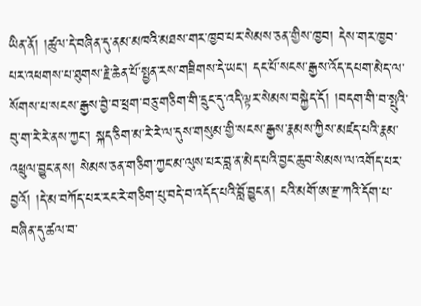ཡིན་ནོ། །ཚུལ་དེ་བཞིན་དུ་ནམ་མཁའི་མཐས་གར་ཁྱབ་པར་སེམས་ཅན་གྱིས་ཁྱབ། དེས་གར་ཁྱབ་པར་འཕགས་པ་ཐུགས་རྗེ་ཆེན་པོ་སྤྱན་རས་གཟིགས་དེ་ཡང་། དང་པོ་སངས་རྒྱས་འོད་དཔག་མེད་ལ་སོགས་པ་སངས་རྒྱས་བྱེ་བ་ཕྲག་བཅུ་གཅིག་གི་དྲུང་དུ་འདི་ལྟར་སེམས་བསྐྱེད་དོ། །བདག་གི་བ་སྤུའི་བུ་ག་རེ་རེ་ནས་ཀྱང་། སྐད་ཅིག་མ་རེ་རེ་ལ་དུས་གསུམ་གྱི་སངས་རྒྱས་རྣམས་ཀྱིས་མཛད་པའི་རྣམ་འཕྲུལ་བྱུང་ནས། སེམས་ཅན་གཅིག་ཀྱང་མ་ལུས་པར་བླ་ན་མེད་པའི་བྱང་ཆུབ་སེམས་ལ་འགོད་པར་བྱའོ། །དེ་མ་བཀོད་པར་རང་རེ་གཅིག་པུ་བདེ་བ་འདོད་པའི་བློ་བྱུང་ན། ངའི་མགོ་ཨ་རྫ་ཀའི་དོག་པ་བཞིན་དུ་ཚལ་བ་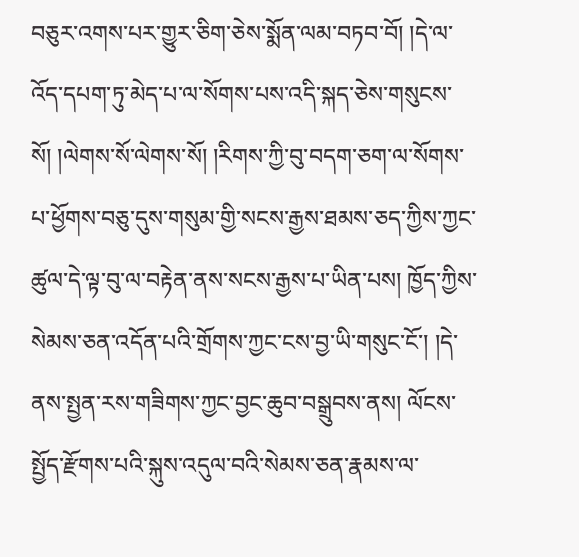བཅུར་འགས་པར་གྱུར་ཅིག་ཅེས་སྨོན་ལམ་བཏབ་བོ། །དེ་ལ་འོད་དཔག་ཏུ་མེད་པ་ལ་སོགས་པས་འདི་སྐད་ཅེས་གསུངས་སོ། །ལེགས་སོ་ལེགས་སོ། །རིགས་ཀྱི་བུ་བདག་ཅག་ལ་སོགས་པ་ཕྱོགས་བཅུ་དུས་གསུམ་གྱི་སངས་རྒྱས་ཐམས་ཅད་ཀྱིས་ཀྱང་ཚུལ་དེ་ལྟ་བུ་ལ་བརྟེན་ནས་སངས་རྒྱས་པ་ཡིན་པས། ཁྱོད་ཀྱིས་སེམས་ཅན་འདོན་པའི་གྲོགས་ཀྱང་ངས་བྱ་ཡི་གསུང་ངོ་། །དེ་ནས་སྤྱན་རས་གཟིགས་ཀྱང་བྱང་ཆུབ་བསྒྲུབས་ནས། ལོངས་སྤྱོད་རྫོགས་པའི་སྐུས་འདུལ་བའི་སེམས་ཅན་རྣམས་ལ་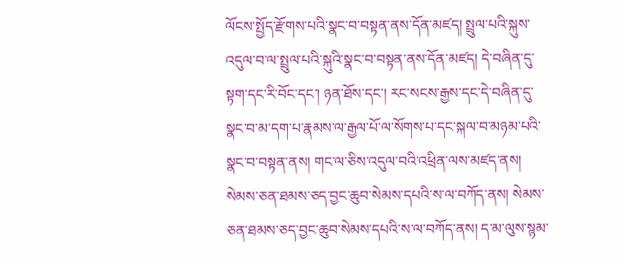ལོངས་སྤྱོད་རྫོགས་པའི་སྣང་བ་བསྟན་ནས་དོན་མཛད། སྤྲུལ་པའི་སྐུས་འདུལ་བ་ལ་སྤྲུལ་པའི་སྐུའི་སྣང་བ་བསྟན་ནས་དོན་མཛད། དེ་བཞིན་དུ་སྟག་དང་རི་བོང་དང་། ཉན་ཐོས་དང་། རང་སངས་རྒྱས་དང་དེ་བཞིན་དུ་སྣང་བ་མ་དག་པ་རྣམས་ལ་རྒྱལ་པོ་ལ་སོགས་པ་དང་སྐལ་བ་མཉམ་པའི་སྣང་བ་བསྟན་ནས། གང་ལ་ཅིས་འདུལ་བའི་འཕྲིན་ལས་མཛད་ནས། སེམས་ཅན་ཐམས་ཅད་བྱང་ཆུབ་སེམས་དཔའི་ས་ལ་བཀོད་ནས། སེམས་ཅན་ཐམས་ཅད་བྱང་ཆུབ་སེམས་དཔའི་ས་ལ་བཀོད་ནས། ད་མ་ལུས་སྙམ་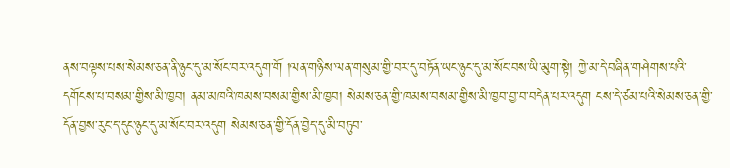ནས་བལྟས་པས་སེམས་ཅན་ནི་ཉུང་དུ་མ་སོང་བར་འདུག་གོ །ལན་གཉིས་ལན་གསུམ་གྱི་བར་དུ་བཏོན་ཡང་ཉུང་དུ་མ་སོང་བས་ཡི་མུག་སྟེ། ཀྱེ་མ་དེ་བཞིན་གཤེགས་པའི་དགོངས་པ་བསམ་གྱིས་མི་ཁྱབ། ནམ་མཁའི་ཁམས་བསམ་གྱིས་མི་ཁྱབ། སེམས་ཅན་གྱི་ཁམས་བསམ་གྱིས་མི་ཁྱབ་བྱ་བ་བདེན་པར་འདུག ངས་དེ་ཙམ་པའི་སེམས་ཅན་གྱི་དོན་བྱས་རུང་ད་དུང་ཉུང་དུ་མ་སོང་བར་འདུག སེམས་ཅན་གྱི་དོན་བྱེད་དུ་མི་བཏུབ་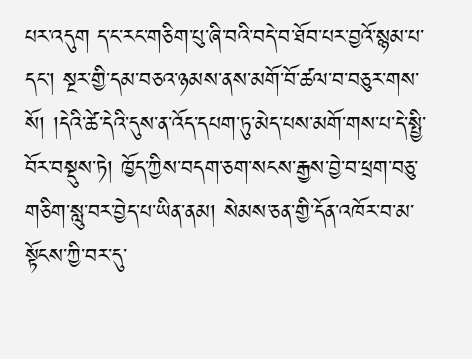པར་འདུག ད་ང་རང་གཅིག་པུ་ཞི་བའི་བདེ་བ་ཐོབ་པར་བྱའོ་སྙམ་པ་དང་། སྔར་གྱི་དམ་བཅའ་ཉམས་ནས་མགོ་བོ་ཚལ་བ་བཅུར་གས་སོ། །དེའི་ཚེ་དེའི་དུས་ན་འོད་དཔག་ཏུ་མེད་པས་མགོ་གས་པ་དེ་སྤྱི་བོར་བསྡུས་ཏེ། ཁྱོད་ཀྱིས་བདག་ཅག་སངས་རྒྱས་བྱེ་བ་ཕྲག་བཅུ་གཅིག་སླུ་བར་བྱེད་པ་ཡིན་ནམ། སེམས་ཅན་གྱི་དོན་འཁོར་བ་མ་སྟོངས་ཀྱི་བར་དུ་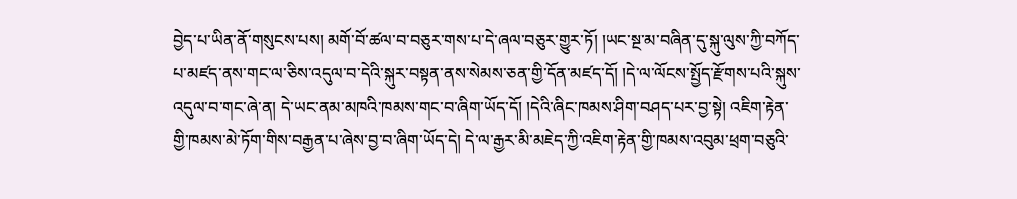བྱེད་པ་ཡིན་ནོ་གསུངས་པས། མགོ་བོ་ཚལ་བ་བཅུར་གས་པ་དེ་ཞལ་བཅུར་གྱུར་ཏོ། །ཡང་སྔ་མ་བཞིན་དུ་སྐུ་ལུས་ཀྱི་བཀོད་པ་མཛད་ནས་གང་ལ་ཅིས་འདུལ་བ་དེའི་སྐུར་བསྟན་ནས་སེམས་ཅན་གྱི་དོན་མཛད་དོ། །དེ་ལ་ལོངས་སྤྱོད་རྫོགས་པའི་སྐུས་འདུལ་བ་གང་ཞེ་ན། དེ་ཡང་ནམ་མཁའི་ཁམས་གང་བ་ཞིག་ཡོད་དོ། །དེའི་ཞིང་ཁམས་ཤིག་བཤད་པར་བྱ་སྟེ། འཇིག་རྟེན་གྱི་ཁམས་མེ་ཏོག་གིས་བརྒྱན་པ་ཞེས་བྱ་བ་ཞིག་ཡོད་དེ། དེ་ལ་རྒྱར་མི་མཇེད་ཀྱི་འཇིག་རྟེན་གྱི་ཁམས་འབུམ་ཕྲག་བཅུའི་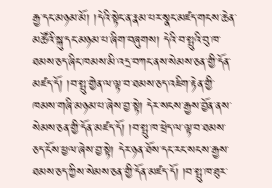རྒྱ་དང་མཉམ་མོ། །དེའི་སྟེང་ན་རྣམ་པར་སྣང་མཛད་གངས་ཆེན་མཚོའི་སྐུ་དང་མཉམ་པ་ཞིག་བཞུགས། དེའི་བ་སྤུའི་བུ་ཁ་ཐམས་ཅད་ཞིང་ཁམས་མི་འདྲ་བཀང་ནས་སེམས་ཅན་གྱི་དོན་མཛད་དོ། །བ་སྤུ་གྱེན་ལ་ལྟ་བ་ཐམས་ཅད་འཇིག་རྟེན་གྱི་ཁམས་གཞི་མཉམ་པ་ཞེས་བྱ་སྟེ། དེར་སངས་རྒྱས་བྱོན་ནས་སེམས་ཅན་གྱི་དོན་མཛད་དོ། །བ་སྤུ་ཁ་ཕྲེད་ལ་ལྟ་བ་ཐམས་ཅད་ངོས་ཕྱལ་ཞེས་བྱ་སྟེ། དེར་ཉན་ཐོས་དང་རང་སངས་རྒྱས་ཐམས་ཅད་ཀྱིས་སེམས་ཅན་གྱི་དོན་མཛད་དོ། །བ་སྤུ་ཁ་ཐུར་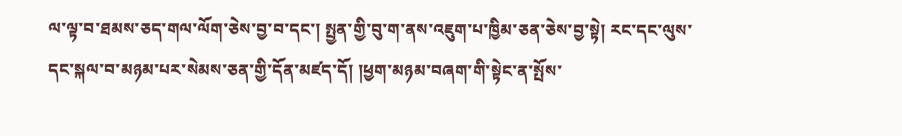ལ་ལྟ་བ་ཐམས་ཅད་གལ་ལོག་ཅེས་བྱ་བ་དང་། སྤྱན་གྱི་བུ་ག་ནས་འཇུག་པ་ཁྱིམ་ཅན་ཅེས་བྱ་སྟེ། རང་དང་ལུས་དང་སྐལ་བ་མཉམ་པར་སེམས་ཅན་གྱི་དོན་མཛད་དོ། །ཕྱག་མཉམ་བཞག་གི་སྟེང་ན་སྤོས་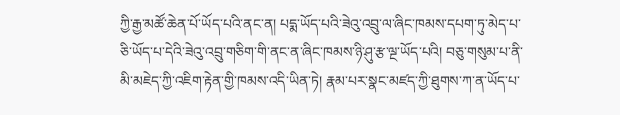ཀྱི་རྒྱ་མཚོ་ཆེན་པོ་ཡོད་པའི་ནང་ན། པདྨ་ཡོད་པའི་ཟེའུ་འབྲུ་ལ་ཞིང་ཁམས་དཔག་ཏུ་མེད་པ་ཅི་ཡོད་པ་དེའི་ཟེའུ་འབྲུ་གཅིག་གི་ནང་ན་ཞིང་ཁམས་ཉི་ཤུ་རྩ་ལྔ་ཡོད་པའི། བཅུ་གསུམ་པ་ནི་མི་མཇེད་ཀྱི་འཇིག་རྟེན་གྱི་ཁམས་འདི་ཡིན་ཏེ། རྣམ་པར་སྣང་མཛད་ཀྱི་ཐུགས་ཀ་ན་ཡོད་པ་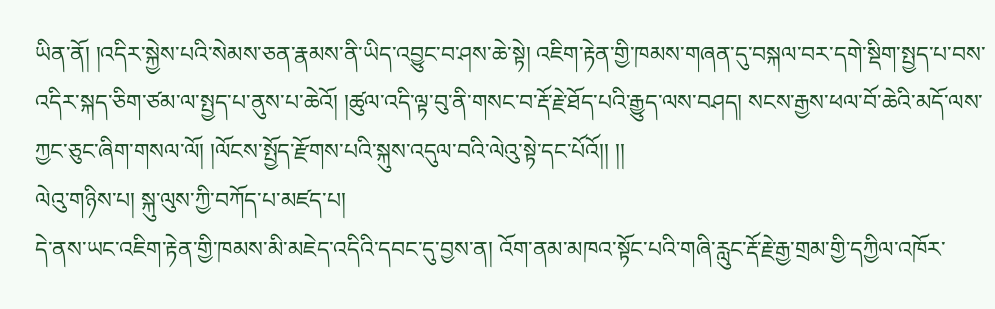ཡིན་ནོ། །འདིར་སྐྱེས་པའི་སེམས་ཅན་རྣམས་ནི་ཡིད་འབྱུང་བ་ཤས་ཆེ་སྟེ། འཇིག་རྟེན་གྱི་ཁམས་གཞན་དུ་བསྐལ་བར་དགེ་སྡིག་སྤྱད་པ་བས་འདིར་སྐད་ཅིག་ཙམ་ལ་སྤྱད་པ་ནུས་པ་ཆེའོ། །ཚུལ་འདི་ལྟ་བུ་ནི་གསང་བ་རྡོ་རྗེ་ཐོད་པའི་རྒྱུད་ལས་བཤད། སངས་རྒྱས་ཕལ་བོ་ཆེའི་མདོ་ལས་ཀྱང་ཅུང་ཞིག་གསལ་ལོ། །ལོངས་སྤྱོད་རྫོགས་པའི་སྐུས་འདུལ་བའི་ལེའུ་སྟེ་དང་པོའོ།། །།
ལེའུ་གཉིས་པ། སྐུ་ལུས་ཀྱི་བཀོད་པ་མཛད་པ།
དེ་ནས་ཡང་འཇིག་རྟེན་གྱི་ཁམས་མི་མཇེད་འདིའི་དབང་དུ་བྱས་ན། འོག་ནམ་མཁའ་སྟོང་པའི་གཞི་རླུང་རྡོ་རྗེ་རྒྱ་གྲམ་གྱི་དཀྱིལ་འཁོར་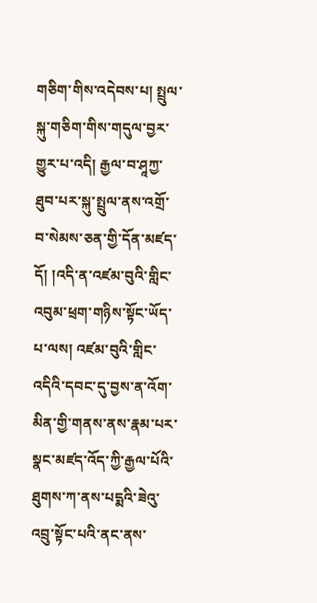གཅིག་གིས་འདེབས་པ། སྤྲུལ་སྐུ་གཅིག་གིས་གདུལ་བྱར་གྱུར་པ་འདི། རྒྱལ་བ་ཤཱཀྱ་ཐུབ་པར་སྐུ་སྤྲུལ་ནས་འགྲོ་བ་སེམས་ཅན་གྱི་དོན་མཛད་དོ། །འདི་ན་འཛམ་བུའི་གླིང་འབུམ་ཕྲག་གཉིས་སྟོང་ཡོད་པ་ལས། འཛམ་བུའི་གླིང་འདིའི་དབང་དུ་བྱས་ན་འོག་མིན་གྱི་གནས་ནས་རྣམ་པར་སྣང་མཛད་འོད་ཀྱི་རྒྱལ་པོའི་ཐུགས་ཀ་ནས་པདྨའི་ཟེའུ་འབྲུ་སྟོང་པའི་ནང་ནས་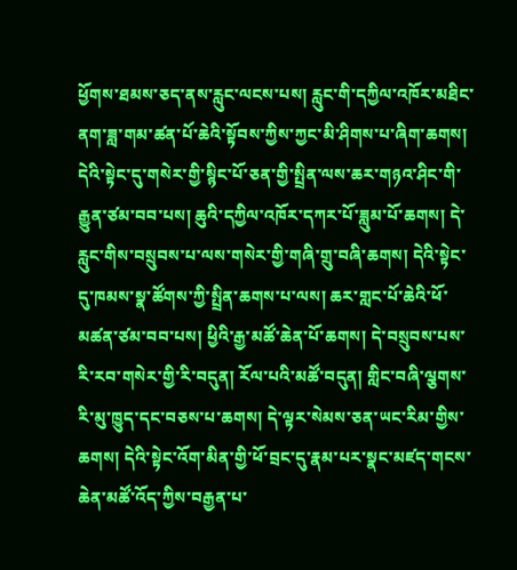ཕྱོགས་ཐམས་ཅད་ནས་རླུང་ལངས་པས། རླུང་གི་དཀྱིལ་འཁོར་མཐིང་ནག་ཟླ་གམ་ཚན་པོ་ཆེའི་སྟོབས་ཀྱིས་ཀྱང་མི་ཤིགས་པ་ཞིག་ཆགས། དེའི་སྟེང་དུ་གསེར་གྱི་སྙིང་པོ་ཅན་གྱི་སྤྲིན་ལས་ཆར་གཉའ་ཤིང་གི་རྒྱུན་ཙམ་བབ་པས། ཆུའི་དཀྱིལ་འཁོར་དཀར་པོ་ཟླུམ་པོ་ཆགས། དེ་རླུང་གིས་བསྲུབས་པ་ལས་གསེར་གྱི་གཞི་གྲུ་བཞི་ཆགས། དེའི་སྟེང་དུ་ཁམས་སྣ་ཚོགས་ཀྱི་སྤྲིན་ཆགས་པ་ལས། ཆར་གླང་པོ་ཆེའི་ཕོ་མཚན་ཙམ་བབ་པས། ཕྱིའི་རྒྱ་མཚོ་ཆེན་པོ་ཆགས། དེ་བསྲུབས་པས་རི་རབ་གསེར་གྱི་རི་བདུན། རོལ་པའི་མཚོ་བདུན། གླིང་བཞི་ལྕགས་རི་མུ་ཁྱུད་དང་བཅས་པ་ཆགས། དེ་ལྟར་སེམས་ཅན་ཡང་རིམ་གྱིས་ཆགས། དེའི་སྟེང་འོག་མིན་གྱི་ཕོ་བྲང་དུ་རྣམ་པར་སྣང་མཛད་གངས་ཆེན་མཚོ་འོད་ཀྱིས་བརྒྱན་པ་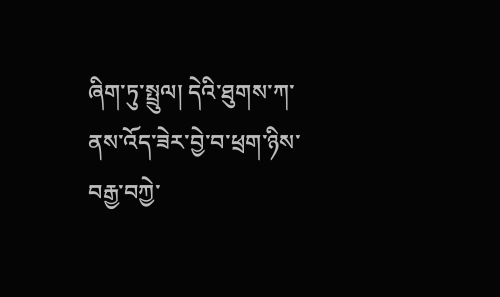ཞིག་ཏུ་སྤྲུལ། དེའི་ཐུགས་ཀ་ནས་འོད་ཟེར་བྱེ་བ་ཕྲག་ཉིས་བརྒྱ་བཀྱེ་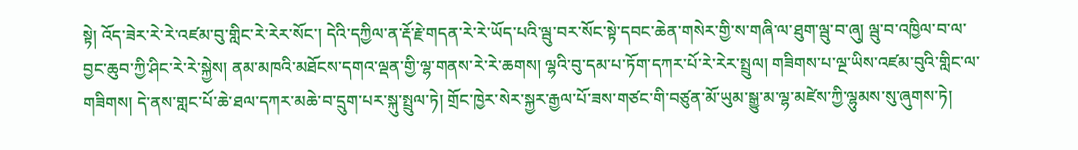སྟེ། འོད་ཟེར་རེ་རེ་འཛམ་བུ་གླིང་རེ་རེར་སོང་། དེའི་དཀྱིལ་ན་རྡོ་རྗེ་གདན་རེ་རེ་ཡོད་པའི་ལྦུ་བར་སོང་སྟེ་དབང་ཆེན་གསེར་གྱི་ས་གཞི་ལ་ཐུག་ལྦུ་བ་ཞུ། ལྦུ་བ་འཁྱིལ་བ་ལ་བྱང་ཆུབ་ཀྱི་ཤིང་རེ་རེ་སྐྱེས། ནམ་མཁའི་མཐོངས་དགའ་ལྡན་གྱི་ལྷ་གནས་རེ་རེ་ཆགས། ལྷའི་བུ་དམ་པ་ཏོག་དཀར་པོ་རེ་རེར་སྤྲུལ། གཟིགས་པ་ལྔ་ཡིས་འཛམ་བུའི་གླིང་ལ་གཟིགས། དེ་ནས་གླང་པོ་ཆེ་ཐལ་དཀར་མཆེ་བ་དྲུག་པར་སྐུ་སྤྲུལ་ཏེ། གྲོང་ཁྱེར་སེར་སྐྱར་རྒྱལ་པོ་ཟས་གཙང་གི་བཙུན་མོ་ཡུམ་སྒྱུ་མ་ལྷ་མཛེས་ཀྱི་ལྷུམས་སུ་ཞུགས་ཏེ།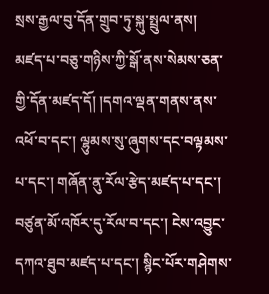སྲས་རྒྱལ་བུ་དོན་གྲུབ་ཏུ་སྐུ་སྤྲུལ་ནས། མཛད་པ་བཅུ་གཉིས་ཀྱི་སྒོ་ནས་སེམས་ཅན་གྱི་དོན་མཛད་དོ། །དགའ་ལྡན་གནས་ནས་འཕོ་བ་དང་། ལྷུམས་སུ་ཞུགས་དང་བལྟམས་པ་དང་། གཞོན་ནུ་རོལ་རྩེད་མཛད་པ་དང་། བཙུན་མོ་འཁོར་དུ་རོལ་བ་དང་། ངེས་འབྱུང་དཀའ་ཐུབ་མཛད་པ་དང་། སྙིང་པོར་གཤེགས་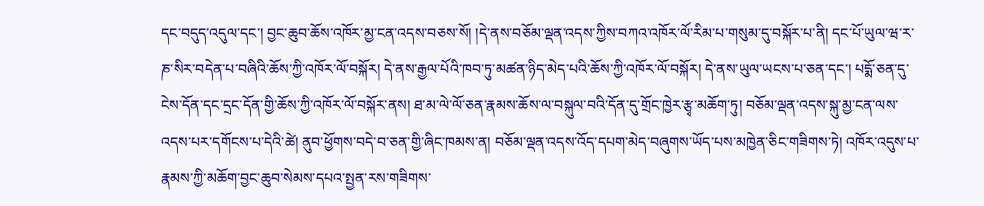དང་བདུད་འདུལ་དང་། བྱང་ཆུབ་ཆོས་འཁོར་མྱ་ངན་འདས་བཅས་སོ། །དེ་ནས་བཅོམ་ལྡན་འདས་ཀྱིས་བཀའ་འཁོར་ལོ་རིམ་པ་གསུམ་དུ་བསྐོར་པ་ནི། དང་པོ་ཡུལ་ཝ་ར་ཎ་སིར་བདེན་པ་བཞིའི་ཆོས་ཀྱི་འཁོར་ལོ་བསྐོར། དེ་ནས་རྒྱལ་པོའི་ཁབ་ཏུ་མཚན་ཉིད་མེད་པའི་ཆོས་ཀྱི་འཁོར་ལོ་བསྐོར། དེ་ནས་ཡུལ་ཡངས་པ་ཅན་དང་། པདྨོ་ཅན་དུ་ངེས་དོན་དང་དྲང་དོན་གྱི་ཆོས་ཀྱི་འཁོར་ལོ་བསྐོར་ནས། ཐ་མ་ལེ་ལོ་ཅན་རྣམས་ཆོས་ལ་བསྐུལ་བའི་དོན་དུ་གྲོང་ཁྱེར་རྩྭ་མཆོག་ཏུ། བཅོམ་ལྡན་འདས་སྐུ་མྱ་ངན་ལས་འདས་པར་དགོངས་པ་དེའི་ཚེ། ནུབ་ཕྱོགས་བདེ་བ་ཅན་གྱི་ཞིང་ཁམས་ན། བཅོམ་ལྡན་འདས་འོད་དཔག་མེད་བཞུགས་ཡོད་པས་མཁྱེན་ཅིང་གཟིགས་ཏེ། འཁོར་འདུས་པ་རྣམས་ཀྱི་མཆོག་བྱང་ཆུབ་སེམས་དཔའ་སྤྱན་རས་གཟིགས་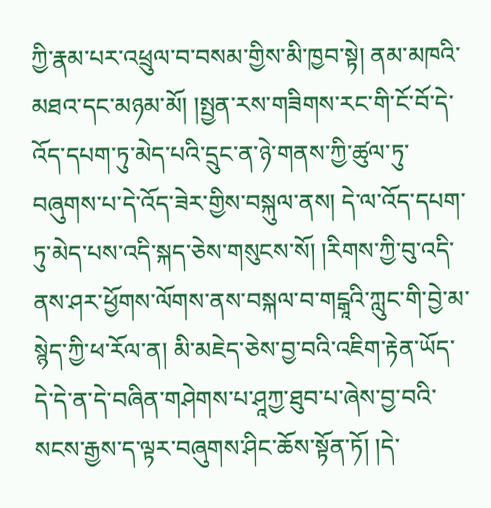ཀྱི་རྣམ་པར་འཕྲུལ་བ་བསམ་གྱིས་མི་ཁྱབ་སྟེ། ནམ་མཁའི་མཐའ་དང་མཉམ་མོ། །སྤྱན་རས་གཟིགས་རང་གི་ངོ་བོ་དེ་འོད་དཔག་ཏུ་མེད་པའི་དྲུང་ན་ཉེ་གནས་ཀྱི་ཚུལ་ཏུ་བཞུགས་པ་དེ་འོད་ཟེར་གྱིས་བསྐུལ་ནས། དེ་ལ་འོད་དཔག་ཏུ་མེད་པས་འདི་སྐད་ཅེས་གསུངས་སོ། །རིགས་ཀྱི་བུ་འདི་ནས་ཤར་ཕྱོགས་ལོགས་ནས་བསྐལ་བ་གངྒཱའི་ཀླུང་གི་བྱེ་མ་སྙེད་ཀྱི་ཕ་རོལ་ན། མི་མཇེད་ཅེས་བྱ་བའི་འཇིག་རྟེན་ཡོད་དེ་དེ་ན་དེ་བཞིན་གཤེགས་པ་ཤཱཀྱ་ཐུབ་པ་ཞེས་བྱ་བའི་སངས་རྒྱས་ད་ལྟར་བཞུགས་ཤིང་ཆོས་སྟོན་ཏོ། །དེ་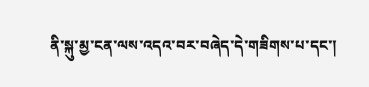ནི་སྐུ་མྱ་ངན་ལས་འདའ་བར་བཞེད་དེ་གཟིགས་པ་དང་།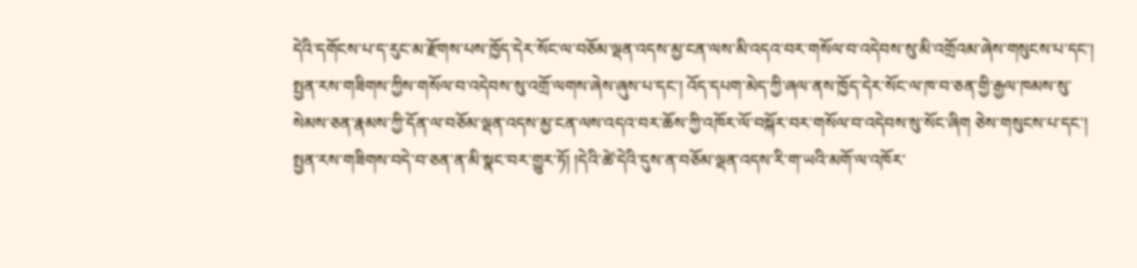དེའི་དགོངས་པ་ད་རུང་མ་རྫོགས་པས་ཁྱོད་དེར་སོང་ལ་བཅོམ་ལྡན་འདས་མྱ་ངན་ལས་མི་འདའ་བར་གསོལ་བ་འདེབས་སུ་མི་འགྲོའམ་ཞེས་གསུངས་པ་དང་། སྤྱན་རས་གཟིགས་ཀྱིས་གསོལ་བ་འདེབས་སུ་འགྲོ་ལགས་ཞེས་ཞུས་པ་དང་། འོད་དཔག་མེད་ཀྱི་ཞལ་ནས་ཁྱོད་དེར་སོང་ལ་ཁ་བ་ཅན་གྱི་རྒྱལ་ཁམས་སུ་སེམས་ཅན་རྣམས་ཀྱི་དོན་ལ་བཅོམ་ལྡན་འདས་མྱ་ངན་ལས་འདའ་བར་ཆོས་ཀྱི་འཁོར་ལོ་བསྐོར་བར་གསོལ་བ་འདེབས་སུ་སོང་ཞིག ཅེས་གསུངས་པ་དང་། སྤྱན་རས་གཟིགས་བདེ་བ་ཅན་ན་མི་སྣང་བར་གྱུར་ཏོ། །དེའི་ཚེ་དེའི་དུས་ན་བཅོམ་ལྡན་འདས་རི་ག་ཡའི་མགོ་ལ་འཁོར་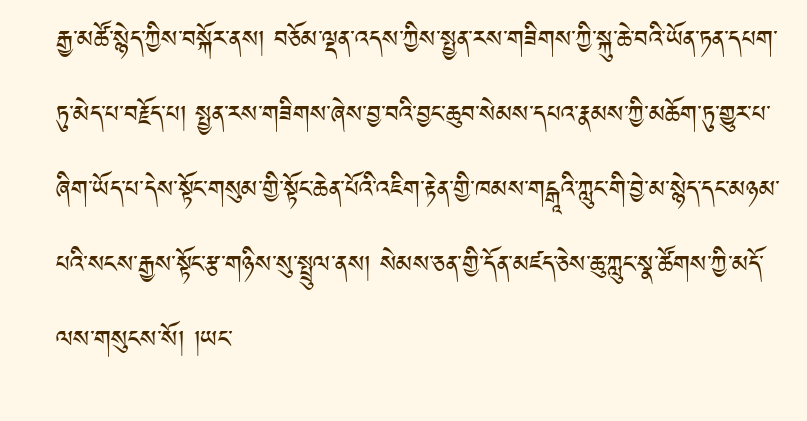རྒྱ་མཚོ་སྙེད་ཀྱིས་བསྐོར་ནས། བཅོམ་ལྡན་འདས་ཀྱིས་སྤྱན་རས་གཟིགས་ཀྱི་སྐུ་ཆེ་བའི་ཡོན་ཏན་དཔག་ཏུ་མེད་པ་བརྗོད་པ། སྤྱན་རས་གཟིགས་ཞེས་བྱ་བའི་བྱང་ཆུབ་སེམས་དཔའ་རྣམས་ཀྱི་མཆོག་ཏུ་གྱུར་པ་ཞིག་ཡོད་པ་དེས་སྟོང་གསུམ་གྱི་སྟོང་ཆེན་པོའི་འཇིག་རྟེན་གྱི་ཁམས་གངྒཱའི་ཀླུང་གི་བྱེ་མ་སྙེད་དང་མཉམ་པའི་སངས་རྒྱས་སྟོང་རྩ་གཉིས་སུ་སྤྲུལ་ནས། སེམས་ཅན་གྱི་དོན་མཛད་ཅེས་ཆུ་ཀླུང་སྣ་ཚོགས་ཀྱི་མདོ་ལས་གསུངས་སོ། །ཡང་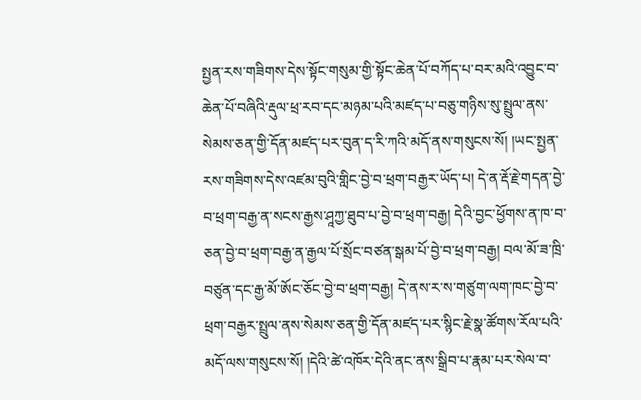སྤྱན་རས་གཟིགས་དེས་སྟོང་གསུམ་གྱི་སྟོང་ཆེན་པོ་བཀོད་པ་བར་མའི་འབྱུང་བ་ཆེན་པོ་བཞིའི་རྡུལ་ཕྲ་རབ་དང་མཉམ་པའི་མཛད་པ་བཅུ་གཉིས་སུ་སྤྲུལ་ནས་སེམས་ཅན་གྱི་དོན་མཛད་པར་བུན་ད་རི་ཀའི་མདོ་ནས་གསུངས་སོ། །ཡང་སྤྱན་རས་གཟིགས་དེས་འཛམ་བུའི་གླིང་བྱེ་བ་ཕྲག་བརྒྱར་ཡོད་པ། དེ་ན་རྡོ་རྗེ་གདན་བྱེ་བ་ཕྲག་བརྒྱ་ན་སངས་རྒྱས་ཤཱཀྱ་ཐུབ་པ་བྱེ་བ་ཕྲག་བརྒྱ། དེའི་བྱང་ཕྱོགས་ན་ཁ་བ་ཅན་བྱེ་བ་ཕྲག་བརྒྱ་ན་རྒྱལ་པོ་སྲོང་བཙན་སྒམ་པོ་བྱེ་བ་ཕྲག་བརྒྱ། བལ་མོ་ཟ་ཁྲི་བཙུན་དང་རྒྱ་མོ་ཨོང་ཅོང་བྱེ་བ་ཕྲག་བརྒྱ། དེ་ནས་ར་ས་གཙུག་ལག་ཁང་བྱེ་བ་ཕྲག་བརྒྱར་སྤྲུལ་ནས་སེམས་ཅན་གྱི་དོན་མཛད་པར་སྙིང་རྗེ་སྣ་ཚོགས་རོལ་པའི་མདོ་ལས་གསུངས་སོ། །དེའི་ཚེ་འཁོར་དེའི་ནང་ནས་སྒྲིབ་པ་རྣམ་པར་སེལ་བ་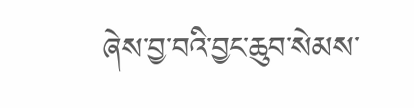ཞེས་བྱ་བའི་བྱང་ཆུབ་སེམས་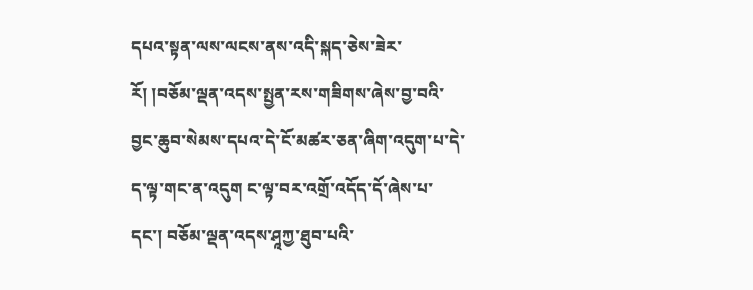དཔའ་སྟན་ལས་ལངས་ནས་འདི་སྐད་ཅེས་ཟེར་རོ། །བཅོམ་ལྡན་འདས་སྤྱན་རས་གཟིགས་ཞེས་བྱ་བའི་བྱང་ཆུབ་སེམས་དཔའ་དེ་ངོ་མཚར་ཅན་ཞིག་འདུག་པ་དེ་ད་ལྟ་གང་ན་འདུག ང་ལྟ་བར་འགྲོ་འདོད་དོ་ཞེས་པ་དང་། བཅོམ་ལྡན་འདས་ཤཱཀྱ་ཐུབ་པའི་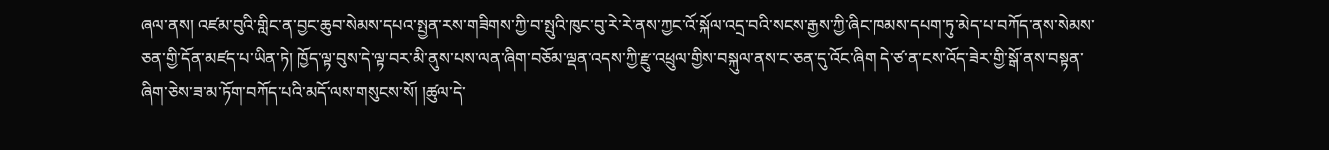ཞལ་ནས། འཛམ་བུའི་གླིང་ན་བྱང་ཆུབ་སེམས་དཔའ་སྤྱན་རས་གཟིགས་ཀྱི་བ་སྤུའི་ཁུང་བུ་རེ་རེ་ནས་ཀྱང་འོ་སྐོལ་འདྲ་བའི་སངས་རྒྱས་ཀྱི་ཞིང་ཁམས་དཔག་ཏུ་མེད་པ་བཀོད་ནས་སེམས་ཅན་གྱི་དོན་མཛད་པ་ཡིན་ཏེ། ཁྱོད་ལྟ་བུས་དེ་ལྟ་བར་མི་ནུས་པས་ལན་ཞིག་བཅོམ་ལྡན་འདས་ཀྱི་རྫུ་འཕྲུལ་གྱིས་བསྐུལ་ནས་ང་ཅན་དུ་འོང་ཞིག དེ་ཙ་ན་ངས་འོད་ཟེར་གྱི་སྒོ་ནས་བསྟན་ཞིག་ཅེས་ཟ་མ་ཏོག་བཀོད་པའི་མདོ་ལས་གསུངས་སོ། །ཚུལ་དེ་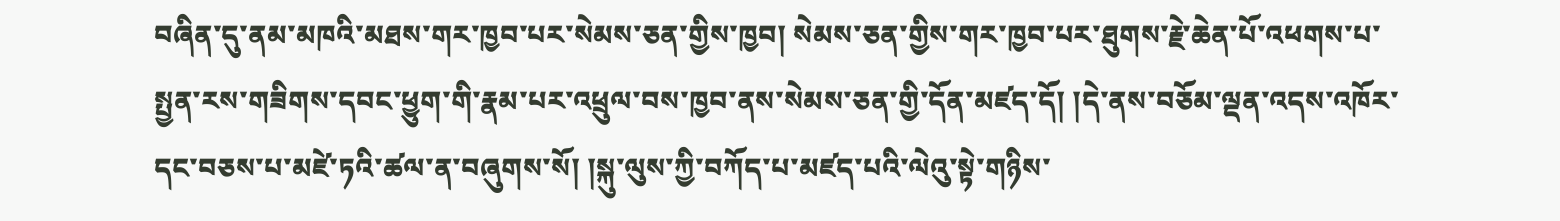བཞིན་དུ་ནམ་མཁའི་མཐས་གར་ཁྱབ་པར་སེམས་ཅན་གྱིས་ཁྱབ། སེམས་ཅན་གྱིས་གར་ཁྱབ་པར་ཐུགས་རྗེ་ཆེན་པོ་འཕགས་པ་སྤྱན་རས་གཟིགས་དབང་ཕྱུག་གི་རྣམ་པར་འཕྲུལ་བས་ཁྱབ་ནས་སེམས་ཅན་གྱི་དོན་མཛད་དོ། །དེ་ནས་བཅོམ་ལྡན་འདས་འཁོར་དང་བཅས་པ་མཛེ་ཏའི་ཚལ་ན་བཞུགས་སོ། །སྐུ་ལུས་ཀྱི་བཀོད་པ་མཛད་པའི་ལེའུ་སྟེ་གཉིས་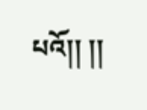པའོ།། །།